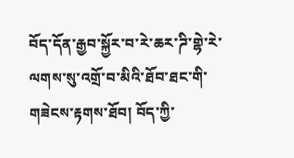བོད་དོན་རྒྱབ་སྐྱོར་བ་རེ་ཆར་ཌི་གྷེ་རེ་ལགས་སུ་འགྲོ་བ་མིའི་ཐོབ་ཐང་གི་གཟེངས་རྟགས་ཐོབ། བོད་ཀྱི་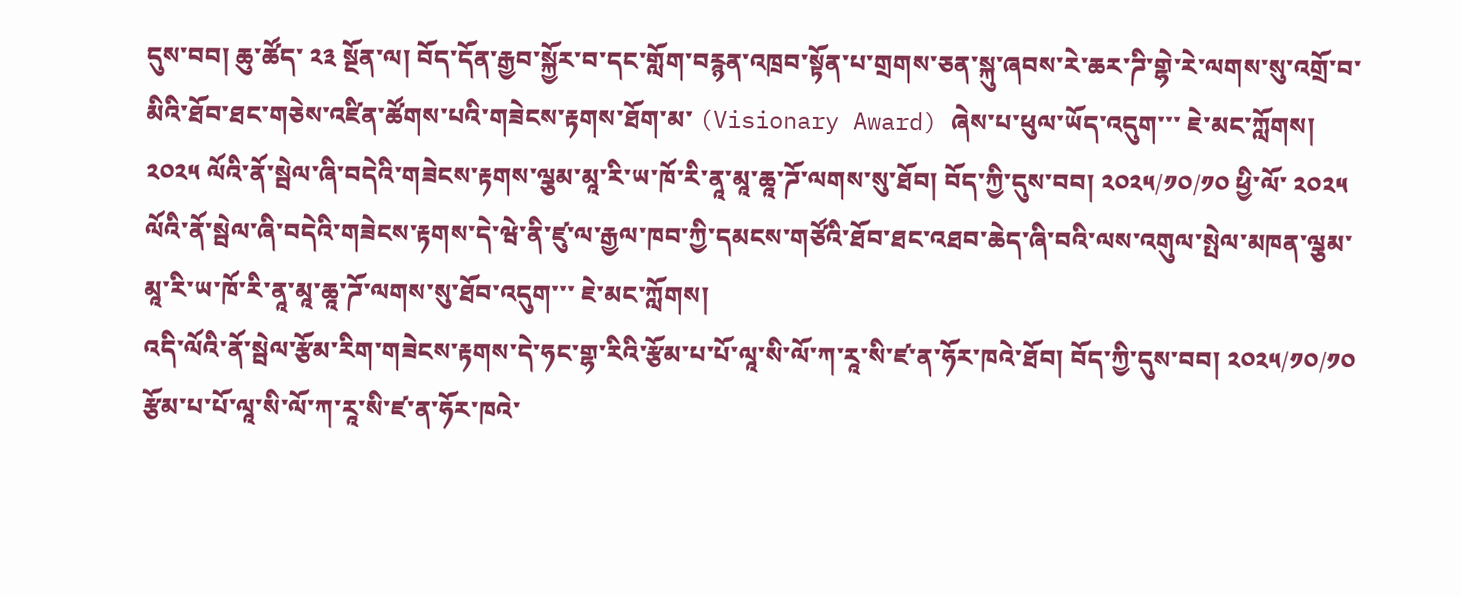དུས་བབ། ཆུ་ཚོད་ ༢༣ སྔོན་ལ། བོད་དོན་རྒྱབ་སྐྱོར་བ་དང་གློག་བརྙན་འཁྲབ་སྟོན་པ་གྲགས་ཅན་སྐུ་ཞབས་རེ་ཆར་ཌི་གྷེ་རེ་ལགས་སུ་འགྲོ་བ་མིའི་ཐོབ་ཐང་གཅེས་འཛིན་ཚོགས་པའི་གཟེངས་རྟགས་ཐོག་མ་ (Visionary Award) ཞེས་པ་ཕུལ་ཡོད་འདུག་་་ ཇེ་མང་ཀློགས།
༢༠༢༥ ལོའི་ནོ་སྦེལ་ཞི་བདེའི་གཟེངས་རྟགས་ལྕམ་མཱ་རི་ཡ་ཁོ་རི་ནཱ་མཱ་ཆཱ་ཌོ་ལགས་སུ་ཐོབ། བོད་ཀྱི་དུས་བབ། ༢༠༢༥/༡༠/༡༠ ཕྱི་ལོ་ ༢༠༢༥ ལོའི་ནོ་སྦེལ་ཞི་བདེའི་གཟེངས་རྟགས་དེ་ཝེ་ནི་ཛུ་ལ་རྒྱལ་ཁབ་ཀྱི་དམངས་གཙོའི་ཐོབ་ཐང་འཐབ་ཆེད་ཞི་བའི་ལས་འགུལ་སྤེལ་མཁན་ལྕམ་མཱ་རི་ཡ་ཁོ་རི་ནཱ་མཱ་ཆཱ་ཌོ་ལགས་སུ་ཐོབ་འདུག་་་ ཇེ་མང་ཀློགས།
འདི་ལོའི་ནོ་སྦེལ་རྩོམ་རིག་གཟེངས་རྟགས་དེ་ཧང་གྷ་རིའི་རྩོམ་པ་པོ་ལཱ་སི་ལོ་ཀ་རཱ་སི་ཛ་ན་ཧོར་ཁའེ་ཐོབ། བོད་ཀྱི་དུས་བབ། ༢༠༢༥/༡༠/༡༠ རྩོམ་པ་པོ་ལཱ་སི་ལོ་ཀ་རཱ་སི་ཛ་ན་ཧོར་ཁའེ་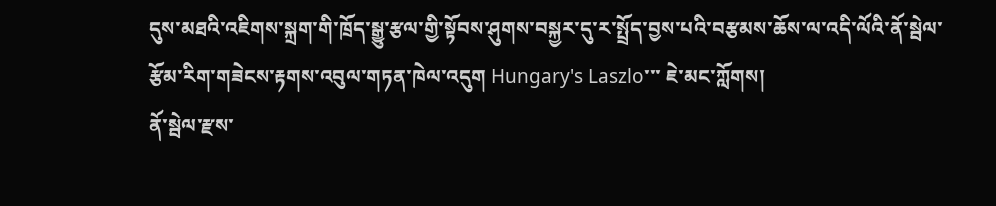དུས་མཐའི་འཇིགས་སྐྲག་གི་ཁྲོད་སྒྱུ་རྩལ་གྱི་སྟོབས་ཤུགས་བསྐྱར་དུ་ར་སྤྲོད་བྱས་པའི་བརྩམས་ཆོས་ལ་འདི་ལོའི་ནོ་སྦེལ་རྩོམ་རིག་གཟེངས་རྟགས་འབུལ་གཏན་ཁེལ་འདུག Hungary's Laszlo་་་ ཇེ་མང་ཀློགས།
ནོ་སྦེལ་རྫས་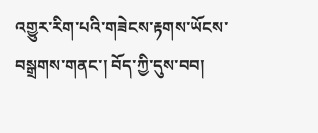འགྱུར་རིག་པའི་གཟེངས་རྟགས་ཡོངས་བསྒྲགས་གནང་། བོད་ཀྱི་དུས་བབ།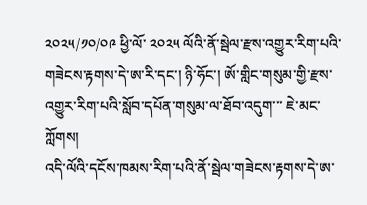༢༠༢༥/༡༠/༠༩ ཕྱི་ལོ་ ༢༠༢༥ ལོའི་ནོ་སྦེལ་རྫས་འགྱུར་རིག་པའི་གཟེངས་རྟགས་དེ་ཨ་རི་དང་། ཉི་ཧོང་། ཨོ་གླིང་གསུམ་གྱི་རྫས་འགྱུར་རིག་པའི་སློབ་དཔོན་གསུམ་ལ་ཐོབ་འདུག་་་ ཇེ་མང་ཀློགས།
འདི་ལོའི་དངོས་ཁམས་རིག་པའི་ནོ་སྦེལ་གཟེངས་རྟགས་དེ་ཨ་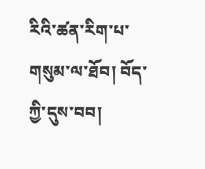རིའི་ཚན་རིག་པ་གསུམ་ལ་ཐོབ། བོད་ཀྱི་དུས་བབ།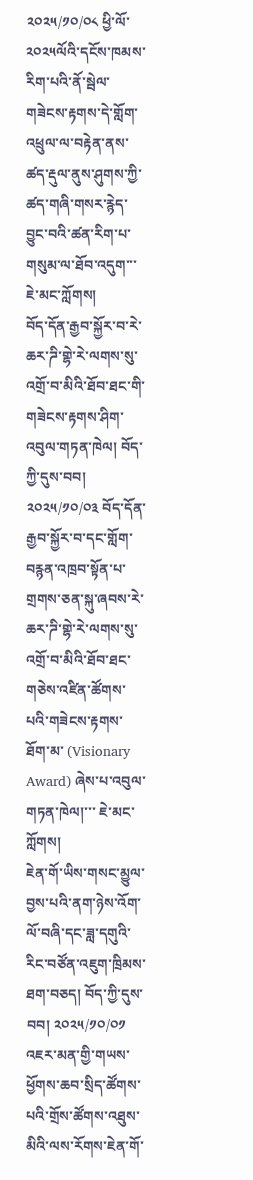༢༠༢༥/༡༠/༠༨ ཕྱི་ལོ་ ༢༠༢༥ལོའི་དངོས་ཁམས་རིག་པའི་ནོ་སྦེལ་གཟེངས་རྟགས་དེ་གློག་འཕྲུལ་ལ་བརྟེན་ནས་ཚད་རྡུལ་ནུས་ཤུགས་ཀྱི་ཚད་གཞི་གསར་རྙེད་བྱུང་བའི་ཚན་རིག་པ་གསུམ་ལ་ཐོབ་འདུག་་་ ཇེ་མང་ཀློགས།
བོད་དོན་རྒྱབ་སྐྱོར་བ་རེ་ཆར་ཌི་གྷེ་རེ་ལགས་སུ་འགྲོ་བ་མིའི་ཐོབ་ཐང་གི་གཟེངས་རྟགས་ཤིག་འབུལ་གཏན་ཁེལ། བོད་ཀྱི་དུས་བབ། ༢༠༢༥/༡༠/༠༣ བོད་དོན་རྒྱབ་སྐྱོར་བ་དང་གློག་བརྙན་འཁྲབ་སྟོན་པ་གྲགས་ཅན་སྐུ་ཞབས་རེ་ཆར་ཌི་གྷེ་རེ་ལགས་སུ་འགྲོ་བ་མིའི་ཐོབ་ཐང་གཅེས་འཛིན་ཚོགས་པའི་གཟེངས་རྟགས་ཐོག་མ་ (Visionary Award) ཞེས་པ་འབུལ་གཏན་ཁེལ།་་་ ཇེ་མང་ཀློགས།
ཇེན་གོ་ཡིས་གསང་མྱུལ་བྱས་པའི་ནག་ཉེས་འོག་ལོ་བཞི་དང་ཟླ་དགུའི་རིང་བཙོན་འཇུག་ཁྲིམས་ཐག་བཅད། བོད་ཀྱི་དུས་བབ། ༢༠༢༥/༡༠/༠༡ འཇར་མན་གྱི་གཡས་ཕྱོགས་ཆབ་སྲིད་ཚོགས་པའི་གྲོས་ཚོགས་འཐུས་མིའི་ལས་རོགས་ཇེན་གོ་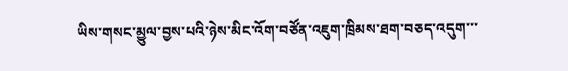ཡིས་གསང་མྱུལ་བྱས་པའི་ཉེས་མིང་འོག་བཙོན་འཇུག་ཁྲིམས་ཐག་བཅད་འདུག་་་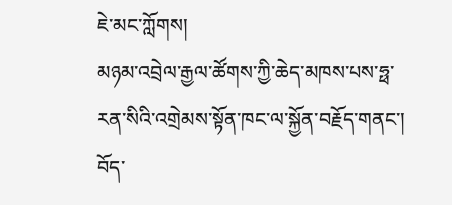ཇེ་མང་ཀློགས།
མཉམ་འབྲེལ་རྒྱལ་ཚོགས་ཀྱི་ཆེད་མཁས་པས་ཧྥ་རན་སིའི་འགྲེམས་སྟོན་ཁང་ལ་སྐྱོན་བརྗོད་གནང་། བོད་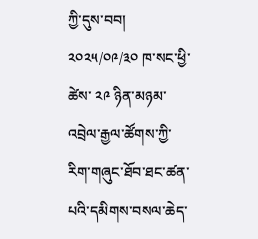ཀྱི་དུས་བབ། ༢༠༢༥/༠༩/༣༠ ཁ་སང་ཕྱི་ཚེས་ ༢༩ ཉིན་མཉམ་འབྲེལ་རྒྱལ་ཚོགས་ཀྱི་རིག་གཞུང་ཐོབ་ཐང་ཚན་པའི་དམིགས་བསལ་ཆེད་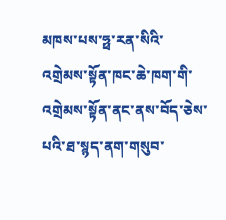མཁས་པས་ཧྥ་རན་སིའི་འགྲེམས་སྟོན་ཁང་ཆེ་ཁག་གི་འགྲེམས་སྟོན་ནང་ནས་བོད་ཅེས་པའི་ཐ་སྙད་ནག་གསུབ་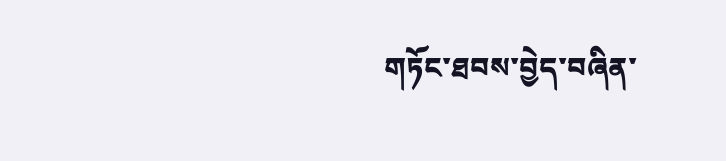གཏོང་ཐབས་བྱེད་བཞིན་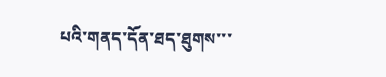པའི་གནད་དོན་ཐད་ཐུགས་་་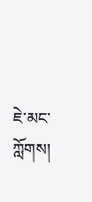ཇེ་མང་ཀློགས།